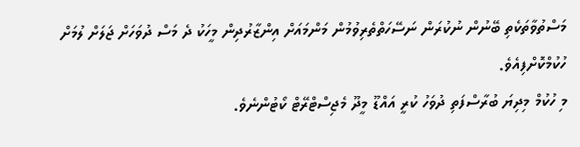މަސްތުވާތަކެތި ބޭނުން ނުކުރަން ނަސޭހަތްތެރިވުމުން މަންމައަށް އިންޒާރުދިން މީހަކު ދެ މަސް ދުވަހަށް ޖަލަށް ލުމަށް ހުކުމްކޮށްފިއެވެ.
މި ހުކުމް މިދިޔަ ބުރާސްފަތި ދުވަހު ކުރީ އައްޑޫ މީދޫ މެޖިސްޓްރޭޓް ކޯޓުންނެވެ.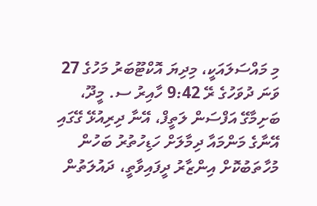މި މައްސަލައަކީ، މިދިޔަ އޮކްޓޫބަރު މަހުގެ 27 ވަނަ ދުވަހުގެ ރޭ 9:42 ހާއިރު ސ. މީދޫ، ބަށިމާގޭ އަފްސަން ލަތީފް، އޭނާ ދިރިއުޅޭ ގޭގައި އޭނާގެ މަންމައާ ދިމާލަށް ހަޑިހުތުރު ބަހުން މުހާތަބުކޮށް އިންޒާރު ދީފައިވާތީ، ދައުލަތުން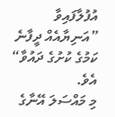އުފުލާފައިވާ ”އަނިޔާއެއް ދީފާނެ ކަމުގެ ކުށުގެ ދައުވާ“ އެވެ.
މި މައްސަލަ އޭނާގެ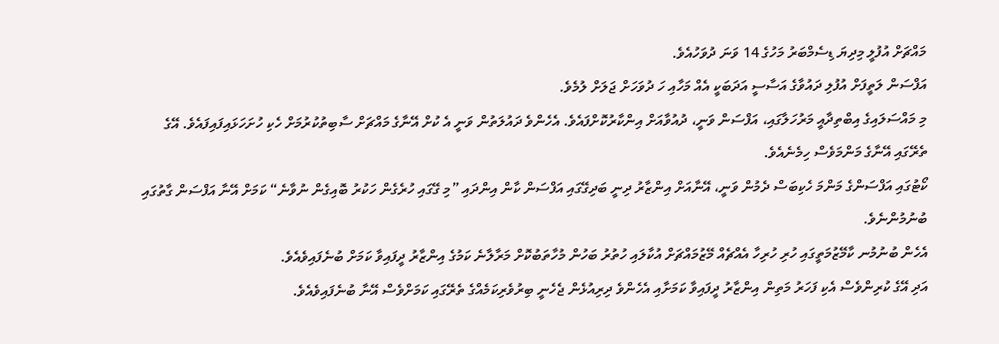މައްޗަށް އުފުލީ މިދިޔަ ޑިސެމްބަރު މަހުގެ 14 ވަނަ ދުވަހުއެވެ.
އަފްސަން ލަތީފަށް އުފުލި ދައުވާގެ އަސާސީ އަދަބަކީ އެއް މަހާއި ހަ ދުވަހަށް ޖަލަށް ލުމެވެ.
މި މައްސަލައިގެ އިބްތިދާއީ މަރުހަލާގައި، އަފްސަން ވަނީ، ދުއުވާއަށް އިންކާރުކޮށްފައެވެ. އެހެންވެ ދައުލަތުން ވަނީ އެ ކުށް އޭނާގެ މައްޗަށް ސާބިތުކުރުމަށް ހެކި ހުށަހަޅައިފައިފައެވެ. އޭގެ ތެރޭގައި އޭނާގެ މަންމަވެސް ހިމެނެއެވެ.
ކޯޓުގައި އަފްސަންގެ މަންމަ ހެކިބަސް ދެމުން ވަނީ، އޭނާއަށް އިންޒާރު ދިނީ ބަދިގޭގައި އަފްސަން ކާން އިންދައި ”މި ގޭގައި ހުރެގެން ހަކުރު ބޮއިގެން ނުވާނެ“ ކަމަށް އޭނާ އަފްސަން ގާތުގައި ބުނުމުންނެވެ.
އެހެން ބުނުމުނ ކާމޭޒުމަތީގައި ހުރި ހުރިހާ އެއްޗެއް މޭޒުމައްޗަށް އުކާލައި ހުތުރު ބަހުން މުހާތަބުކޮށް މަރާލާނެ ކަމުގެ އިންޒާރު ދީފައިވާ ކަމަށް ބުނެފައިވެއެވެ.
އަދި އޭގެ ކުރިންވެސް އެކި ފަހަރު މަތިން އިންޒާރު ދީފައިވާ ކަމަށާއި އެހެންވެ ދިރިއުޅެން ޖެހެނީ ބިރުވެރިކަމެއްގެ ތެރޭގައި ކަމަށްވެސް އޭނާ ބުނެފައިވެއެވެ.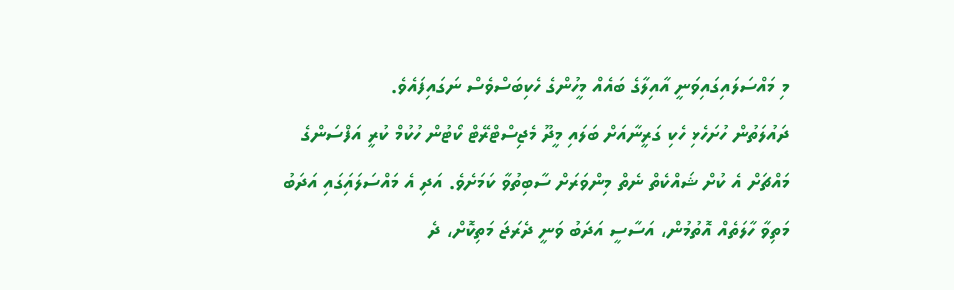މި މައްސަލައިގައިވަނީ އާއިލާގެ ބައެއް މީހުންގެ ހެކިބަސްވެސް ނަގައިފައެވެ.
ދައުލަތުން ހުށަހެޅި ހެކި ގަރީނާއަށް ބަލައި މީދޫ މެޖިސްޓްރޭޓް ކޯޓުން ހުކުމް ކުރީ އަފްސަންގެ މައްޗަށް އެ ކުށް ޝައްކެތް ނެތް މިންވަރަށް ސާބިތުވާ ކަމަށެވެ. އަދި އެ މައްސަލައަިގައި އަދަބު މަތިވާ ހާލަތެއް އޮތުމުން، އަސާސީ އަދަބު ވަނީ ދެރަޖަ މަތިކޮށް، ދެ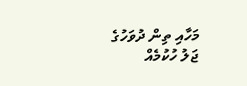މަހާއި ތިން ދުވަހުގެ ޖަލު ހުކުމެއް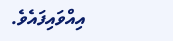އިއްވައިފައެވެ.